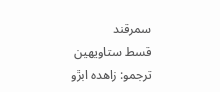سمرقند
قسط ستاويهين
ترجمو: زاهده ابڙو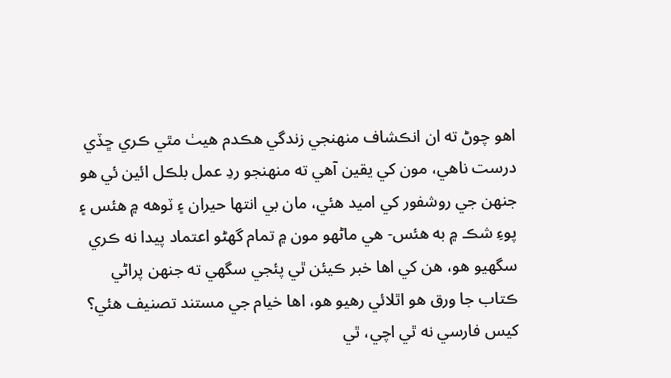اهو چوڻ ته ان انڪشاف منهنجي زندگي هڪدم هيٺ مٿي ڪري ڇڏي درست ناهي، مون کي يقين آهي ته منهنجو ردِ عمل بلڪل ائين ئي هو جنهن جي روشفور کي اميد هئي، مان بي انتها حيران ۽ ٽوهه ۾ هئس ۽ پوءِ شڪ ۾ به هئس- هي ماڻهو مون ۾ تمام گهڻو اعتماد پيدا نه ڪري سگهيو هو، هن کي اها خبر ڪيئن ٿي پئجي سگهي ته جنهن پراڻي ڪتاب جا ورق هو اٿلائي رهيو هو، اها خيام جي مستند تصنيف هئي؟ کيس فارسي نه ٿي اچي، ٿي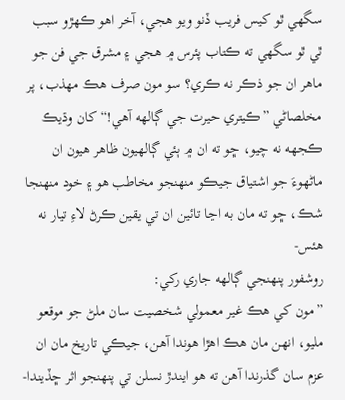سگهي ٿو کيس فريب ڏنو ويو هجي، آخر اهو ڪهڙو سبب ٿي ٿو سگهي ته ڪتاب پئرس ۾ هجي ۽ مشرق جي فن جو ماهر ان جو ذڪر نه ڪري؟ سو مون صرف هڪ مهذب، پر مخلصاڻي ”ڪيتري حيرت جي ڳالهه آهي!“ کان وڌيڪ ڪجهه نه چيو، ڇو ته ان ۾ ٻئي ڳالهيون ظاهر هيون ان ماڻهوءَ جو اشتياق جيڪو منهنجو مخاطب هو ۽ خود منهنجا شڪ، ڇو ته مان به اڃا تائين ان تي يقين ڪرڻ لاءِ تيار نه هئس-
روشفور پنهنجي ڳالهه جاري رکي:
”مون کي هڪ غير معمولي شخصيت سان ملڻ جو موقعو مليو، انهن مان هڪ اهڙا هوندا آهن، جيڪي تاريخ مان ان عزم سان گذرندا آهن ته هو ايندڙ نسلن تي پنهنجو اثر ڇڏيندا-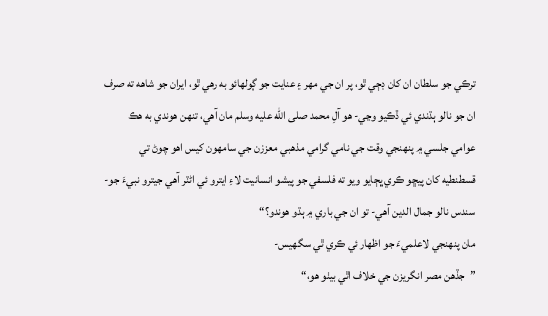ترڪي جو سلطان ان کان ڊڄي ٿو، پر ان جي مهر ۽ عنايت جو ڳولهائو به رهي ٿو، ايران جو شاهه ته صرف ان جو نالو ٻڌندي ئي ڏڪيو وڃي- هو آلِ محمد صلى الله عليه وسلم مان آهي، تنهن هوندي به هڪ عوامي جلسي ۾ پنهنجي وقت جي نامي گرامي مذهبي معززن جي سامهون کيس اهو چوڻ تي قسطنطيه کان پيڇو ڪري ڀڄايو ويو ته فلسفي جو پيشو انسانيت لاءِ ايترو ئي اڻٽر آهي جيترو نبيءَ جو- سندس نالو جمال الدين آهي- تو ان جي باري ۾ ٻڌو هوندو؟“
مان پنهنجي لاعلميءَ جو اظهار ئي ڪري ٿي سگهيس-
”جڏهن مصر انگريزن جي خلاف اٿي بيٺو هو،“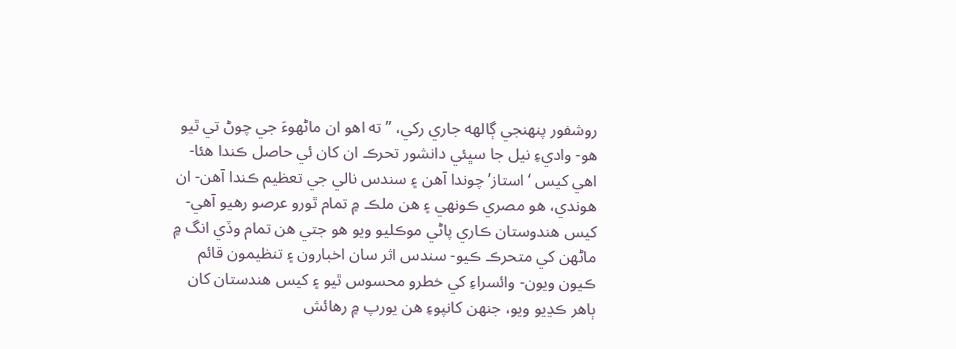روشفور پنهنجي ڳالهه جاري رکي، ”ته اهو ان ماڻهوءَ جي چوڻ تي ٿيو هو- واديءِ نيل جا سڀئي دانشور تحرڪ ان کان ئي حاصل ڪندا هئا- اهي کيس ‘استاز’ چوندا آهن ۽ سندس نالي جي تعظيم ڪندا آهن- ان هوندي، هو مصري ڪونهي ۽ هن ملڪ ۾ تمام ٿورو عرصو رهيو آهي- کيس هندوستان ڪاري پاڻي موڪليو ويو هو جتي هن تمام وڏي انگ ۾ ماڻهن کي متحرڪ ڪيو- سندس اثر سان اخبارون ۽ تنظيمون قائم ڪيون ويون- وائسراءِ کي خطرو محسوس ٿيو ۽ کيس هندستان کان ٻاهر ڪڍيو ويو، جنهن کانپوءِ هن يورپ ۾ رهائش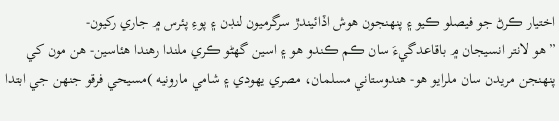اختيار ڪرڻ جو فيصلو ڪيو ۽ پنهنجون هوش اڏائيندڙ سرگرميون لنڊن ۽ پوءِ پئرس ۾ جاري رکيون-
”هو لانتر انسيجان ۾ باقاعدگيءَ سان ڪم ڪندو هو ۽ اسين گهڻو ڪري ملندا رهندا هئاسين- هن مون کي پنهنجن مريدن سان ملرايو هو- هندوستاني مسلمان، مصري يهودي ۽ شامي مارونيه )مسيحي فرقو جنهن جي ابتدا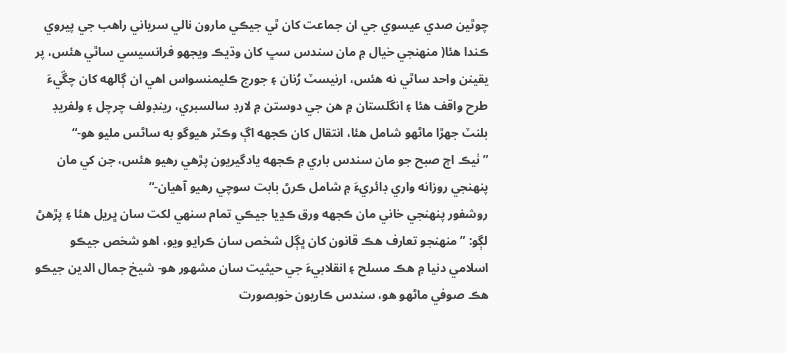چوٿين صدي عيسوي جي ان جماعت کان ٿي جيڪي مارون نالي سرياني راهب جي پيروي ڪندا هئا( منهنجي خيال ۾ مان سندس سڀ کان وڌيڪ ويجهو فرانسيسي ساٿي هئس، پر يقينن واحد ساٿي نه هئس، ارنيسٽ رُنان ۽ جورج ڪليمنسواس اهي ان ڳالهه کان چڱيءَ طرح واقف هئا ۽ انگلستان ۾ هن جي دوستن ۾ لارڊ سالسبري، رينڊولف چرچل ۽ ولفريڊ بلنٽ جهڙا ماڻهو شامل هئا، انتقال کان ڪجهه اڳ وڪٽر هيوگو به ساڻس مليو هو-“
”ٺيڪ اڄ صبح جو مان سندس باري ۾ ڪجهه يادگيريون پڙهي رهيو هئس، جن کي مان پنهنجي روزانه واري ڊائريءَ ۾ شامل ڪرڻ بابت سوچي رهيو آهيان-“
روشفور پنهنجي خاني مان ڪجهه ورق ڪڍيا جيڪي تمام سنهي لکت سان ڀريل هئا ۽ پڙهڻ لڳو: ”منهنجو تعارف هڪ قانون کان ڀڳل شخص سان ڪرايو ويو، اهو شخص جيڪو اسلامي دنيا ۾ هڪ مسلح ۽ انقلابيءَ جي حيثيت سان مشهور هو- شيخ جمال الدين جيڪو هڪ صوفي ماڻهو هو، سندس ڪاريون خوبصورت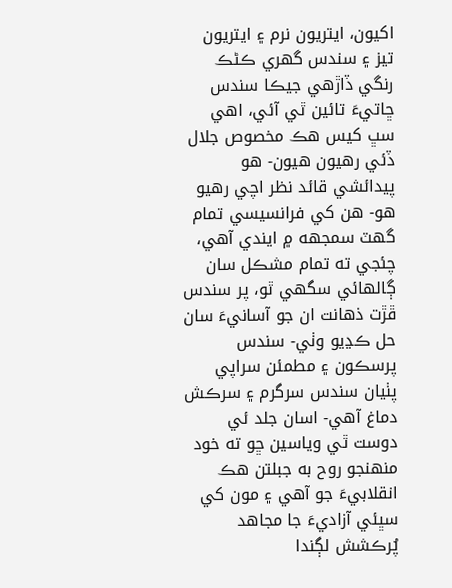اکيون، ايتريون نرم ۽ ايتريون تيز ۽ سندس گهري ڪڻڪ رنگي ڏاڙهي جيڪا سندس ڇاتيءَ تائين ٿي آئي، اهي سڀ کيس هڪ مخصوص جلال ڏئي رهيون هيون- هو پيدائشي قائد نظر اچي رهيو هو- هن کي فرانسيسي تمام گهٽ سمجهه ۾ ايندي آهي، چئجي ته تمام مشڪل سان ڳالهائي سگهي ٿو، پر سندس ڦڙت ذهانت ان جو آسانيءَ سان حل ڪڍيو وٺي- سندس پرسڪون ۽ مطمئن سراپي پٺيان سندس سرگرم ۽ سرڪش دماغ آهي- اسان جلد ئي دوست ٿي وياسين ڇو ته خود منهنجو روح به جبلتن هڪ انقلابيءَ جو آهي ۽ مون کي سڀئي آزاديءَ جا مجاهد پُرڪشش لڳندا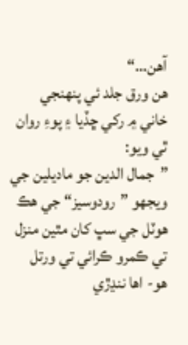آهن…“
هن ورق جلد ئي پنهنجي خاني ۾ رکي ڇڏيا ۽ پوءِ روان ٿي ويو:
”جمال الدين جو ماديلين جي ويجهو ”رودوسيز“ جي هڪ هوٽل جي سڀ کان مٿين منزل تي ڪمرو ڪرائي تي ورتل هو- اها ننڍڙي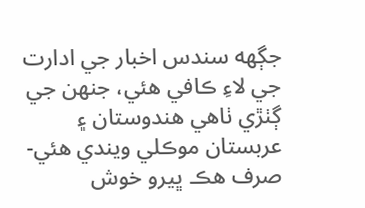جڳهه سندس اخبار جي ادارت جي لاءِ ڪافي هئي، جنهن جي ڳٺڙي ٺاهي هندوستان ۽ عربستان موڪلي ويندي هئي- صرف هڪ ڀيرو خوش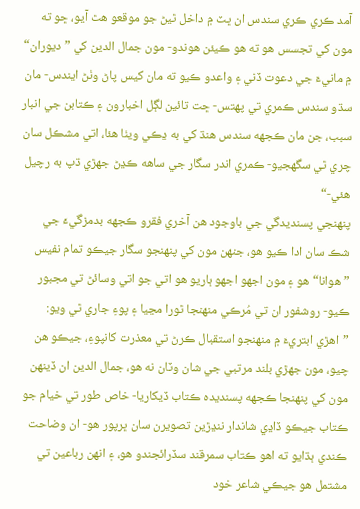آمد ڪري ڪري سندس ان ڀٽ ۾ داخل ٿيڻ جو موقعو هٿ آيو، ڇو ته مون کي تجسس هو ته هو ڪيئن هوندو- مون جمال الدين کي ”ديوران“ ۾ مانيءَ جي دعوت ڏني ۽ واعدو ڪيو ته مان کيس پاڻ وٺڻ ايندس- مان سڌو سندس ڪمري تي پهتس- ڇت تائين لڳل اخبارون ۽ ڪتابن جي انبار سبب، جن مان ڪجهه سندس هنڌ کي به ڍڪي ويٺا هئا، اتي مشڪل سان چري ٿي سگهجيو- ڪمري اندر سگار جي ساهه ڪڍڻ جهڙي ڌپ به رچيل هئي-“
پنهنجي پسنديدگي جي باوجود هن آخري فقرو ڪجهه بدمزگيءَ جي شڪ سان ادا ڪيو هو، جنهن مون کي پنهنجو سگار جيڪو تمام نفيس ”هوانا“ هو ۽ مون اجهو اجهو ٻاريو هو اتي جو اتي وسائڻ تي مجبور ڪيو- روشفور ان تي مُرڪي منهنجا ٿورا مڃيا ۽ پوءِ جاري ٿي ويو:
”اهڙي ابتريءَ ۾ منهنجو استقبال ڪرڻ تي معذرت کانپوءِ، جيڪو هن چيو، مون جهڙي بلند مرتبي جي شان وٽان نه هو، جمال الدين ان ڏينهن مون کي پنهنجا ڪجهه پسنديده ڪتاب ڏيکاريا- خاص طور تي خيام جو ڪتاب جيڪو ڏاڍي شاندار ننڍڙين تصويرن سان ڀرپور هو- ان وضاحت ڪندي ٻڌايو ته اهو ڪتاب سمرقند سڏرائجندو هو، ۽ انهن رباعين تي مشتمل هو جيڪي شاعر خود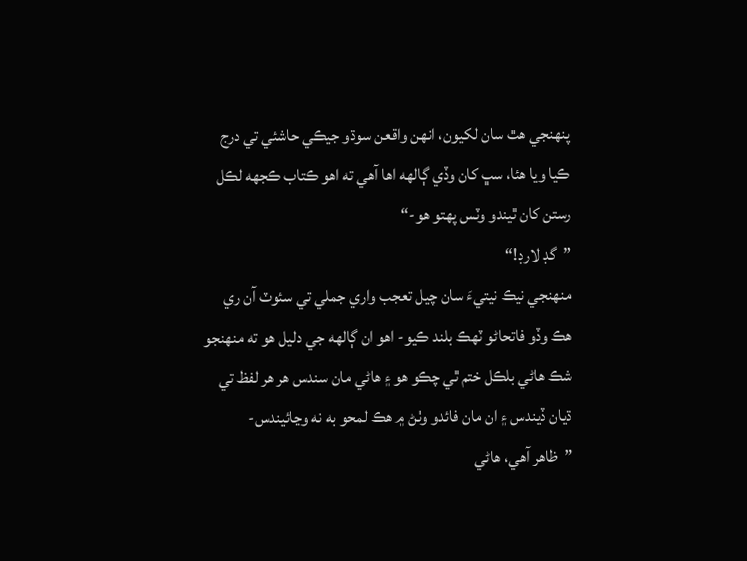پنهنجي هٿ سان لکيون، انهن واقعن سوڌو جيڪي حاشئي تي درج ڪيا ويا هئا، سڀ کان وڏي ڳالهه اها آهي ته اهو ڪتاب ڪجهه لڪل رستن کان ٿيندو وٽس پهتو هو-“
”گڊ لارڊ!“
منهنجي نيڪ نيتيءَ سان چيل تعجب واري جملي تي سئوٽ آن ري هڪ وڏو فاتحاڻو ٽهڪ بلند ڪيو- اهو ان ڳالهه جي دليل هو ته منهنجو شڪ هاڻي بلڪل ختم ٿي چڪو هو ۽ هاڻي مان سندس هر هر لفظ تي ڌيان ڏيندس ۽ ان مان فائدو وٺڻ ۾ هڪ لمحو به نه وڃائيندس-
”ظاهر آهي، هاڻي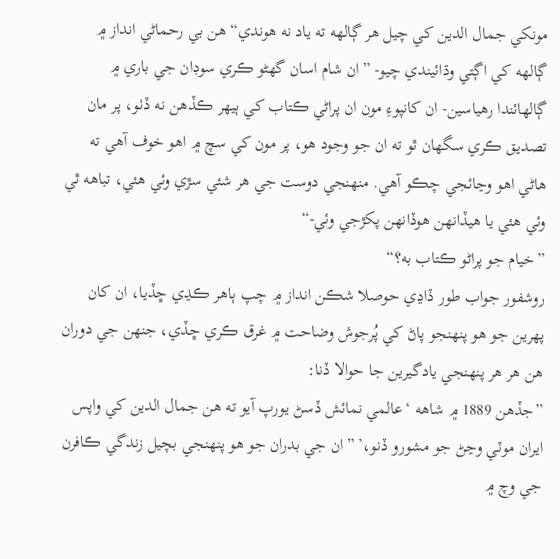مونکي جمال الدين کي چيل هر ڳالهه ته ياد نه هوندي“ هن بي رحماڻي انداز ۾ ڳالهه کي اڳتي وڌائيندي چيو- ”ان شام اسان گهڻو ڪري سوڊان جي باري ۾ ڳالهائندا رهياسين- ان کانپوءِ مون ان پراڻي ڪتاب کي ٻيهر ڪڏهن نه ڏٺو، پر مان تصديق ڪري سگهان ٿو ته ان جو وجود هو، پر مون کي سچ ۾ اهو خوف آهي ته هاڻي اهو وڃائجي چڪو آهي. منهنجي دوست جي هر شئي سڙي وئي هئي، تباهه ٿي وئي هئي يا هيڏانهن هوڏانهن پکڙجي وئي-“
”خيام جو پراڻو ڪتاب به؟“
روشفور جواب طور ڏاڍي حوصلا شڪن انداز ۾ چپ ٻاهر ڪڍي ڇڏيا، ان کان پهرين جو هو پنهنجو پاڻ کي پُرجوش وضاحت ۾ غرق ڪري ڇڏي، جنهن جي دوران هن هر هر پنهنجي يادگيرين جا حوالا ڏنا:
”جڏهن 1889 ۾ شاهه ‘عالمي نمائش ڏسڻ يورپ آيو ته هن جمال الدين کي واپس ايران موٽي وڃڻ جو مشورو ڏنو،’ ”ان جي بدران جو هو پنهنجي بچيل زندگي ڪافرن جي وچ ۾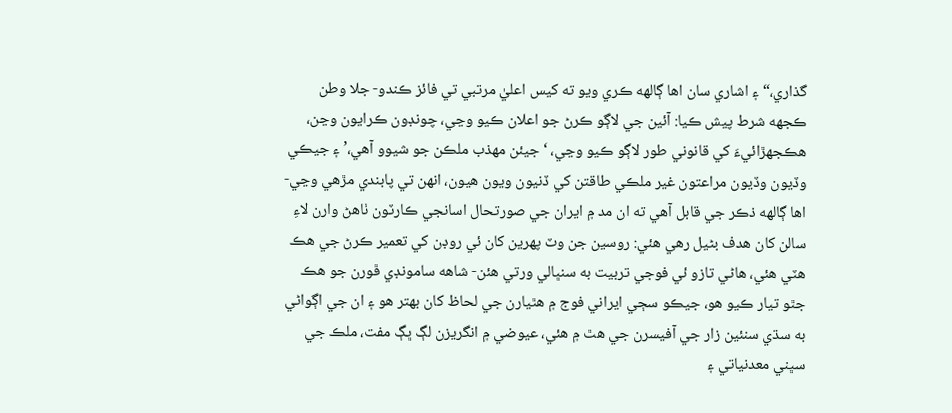گذاري،“ ۽ اشاري سان اها ڳالهه ڪري ويو ته کيس اعليٰ مرتبي تي فائز ڪندو- جلا وطن ڪجهه شرط پيش ڪيا: آئين جي لاڳو ڪرڻ جو اعلان ڪيو وڃي، چونڊون ڪرايون وڃن، هڪجهڙائيءَ کي قانوني طور لاڳو ڪيو وڃي، ‘جيئن مهذب ملڪن جو شيوو آهي،’ ۽ جيڪي وڏيون وڏيون مراعتون غير ملڪي طاقتن کي ڏنيون ويون هيون، انهن تي پابندي مڙهي وڃي- اها ڳالهه ذڪر جي قابل آهي ته ان مد ۾ ايران جي صورتحال اسانجي ڪارٽون ٺاهڻ وارن لاءِ سالن کان هدف بڻيل رهي هئي: روسين جن وٽ پهرين کان ئي روڊن کي تعمير ڪرڻ جي هڪ هٽي هئي، هاڻي تازو ئي فوجي تربيت به سنڀالي ورتي هئن- شاهه سامونڊي ڦورن جو هڪ جٿو تيار ڪيو هو، جيڪو سڄي ايراني فوج ۾ هٿيارن جي لحاظ کان بهتر هو ۽ ان جي اڳواڻي به سڌي سنئين زار جي آفيسرن جي هٿ ۾ هئي، عيوضي ۾ انگريزن لڳ ڀڳ مفت، ملڪ جي سڀني معدنياتي ۽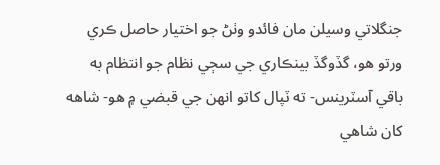جنگلاتي وسيلن مان فائدو وٺڻ جو اختيار حاصل ڪري ورتو هو، گڏوگڏ بينڪاري جي سڄي نظام جو انتظام به باقي آسٽرينس- ته ٽپال کاتو انهن جي قبضي ۾ هو- شاهه کان شاهي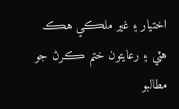اختيار ۽ غير ملڪي هڪ هٽي ۽ رعايتون ختم ڪرڻ جو مطالبو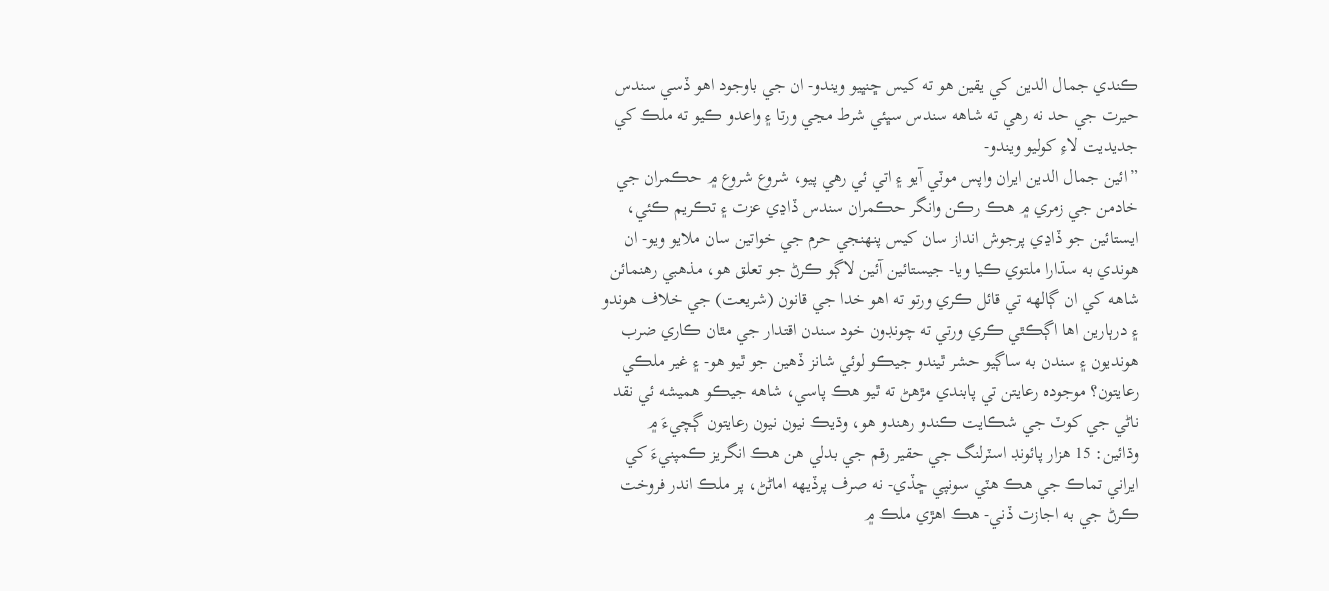ڪندي جمال الدين کي يقين هو ته کيس ڇنڀيو ويندو- ان جي باوجود اهو ڏسي سندس حيرت جي حد نه رهي ته شاهه سندس سڀئي شرط مڃي ورتا ۽ واعدو ڪيو ته ملڪ کي جديديت لاءِ کوليو ويندو-
”ائين جمال الدين ايران واپس موٽي آيو ۽ اتي ئي رهي پيو، شروع شروع ۾ حڪمران جي خادمن جي زمري ۾ هڪ رڪن وانگر حڪمران سندس ڏاڍي عزت ۽ تڪريم ڪئي، ايستائين جو ڏاڍي پرجوش انداز سان کيس پنهنجي حرم جي خواتين سان ملايو ويو- ان هوندي به سڌارا ملتوي ڪيا ويا- جيستائين آئين لاڳو ڪرڻ جو تعلق هو، مذهبي رهنمائن شاهه کي ان ڳالهه تي قائل ڪري ورتو ته اهو خدا جي قانون (شريعت) جي خلاف هوندو ۽ درٻارين اها اڳڪٿي ڪري ورتي ته چونڊون خود سندن اقتدار جي مٿان ڪاري ضرب هونديون ۽ سندن به ساڳيو حشر ٿيندو جيڪو لوئي شانز ڏهين جو ٿيو هو- ۽ غير ملڪي رعايتون؟ موجوده رعايتن تي پابندي مڙهڻ ته ٿيو هڪ پاسي، شاهه جيڪو هميشه ئي نقد ناڻي جي کوٽ جي شڪايت ڪندو رهندو هو، وڌيڪ نيون نيون رعايتون ڳچيءَ ۾ وڌائين: 15 هزار پائونڊ اسٽرلنگ جي حقير رقم جي بدلي هن هڪ انگريز ڪمپنيءَ کي ايراني تماڪ جي هڪ هٽي سونپي ڇڏي- نه صرف پرڏيهه اماڻڻ، پر ملڪ اندر فروخت ڪرڻ جي به اجازت ڏني- هڪ اهڙي ملڪ ۾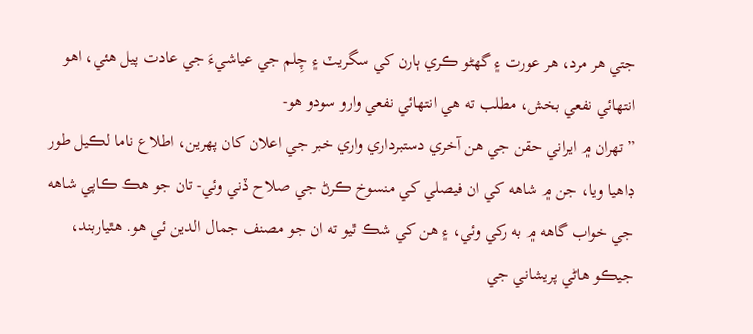جتي هر مرد، هر عورت ۽ گهڻو ڪري ٻارن کي سگريٽ ۽ چِلم جي عياشيءَ جي عادت پيل هئي، اهو انتهائي نفعي بخش، مطلب ته هي انتهائي نفعي وارو سودو هو-
”تهران ۾ ايراني حقن جي هن آخري دستبرداري واري خبر جي اعلان کان پهرين، اطلاع ناما لڪيل طور ڊاهيا ويا، جن ۾ شاهه کي ان فيصلي کي منسوخ ڪرڻ جي صلاح ڏني وئي- تان جو هڪ ڪاپي شاهه جي خواب گاهه ۾ به رکي وئي، ۽ هن کي شڪ ٿيو ته ان جو مصنف جمال الدين ئي هو. هٿياربند، جيڪو هاڻي پريشاني جي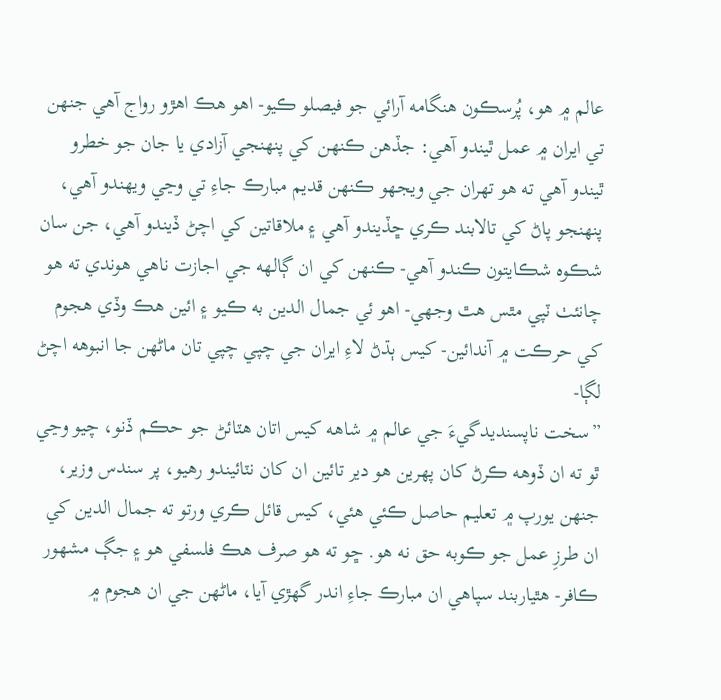عالم ۾ هو، پُرسڪون هنگامه آرائي جو فيصلو ڪيو- اهو هڪ اهڙو رواج آهي جنهن تي ايران ۾ عمل ٿيندو آهي: جڏهن ڪنهن کي پنهنجي آزادي يا جان جو خطرو ٿيندو آهي ته هو تهران جي ويجهو ڪنهن قديم مبارڪ جاءِ تي وڃي ويهندو آهي، پنهنجو پاڻ کي تالابند ڪري ڇڏيندو آهي ۽ ملاقاتين کي اچڻ ڏيندو آهي، جن سان شڪوه شڪايتون ڪندو آهي- ڪنهن کي ان ڳالهه جي اجازت ناهي هوندي ته هو چانئٺ ٽپي مٿس هٿ وجهي- اهو ئي جمال الدين به ڪيو ۽ ائين هڪ وڏي هجوم کي حرڪت ۾ آندائين- کيس ٻڌڻ لاءِ ايران جي چپي چپي تان ماڻهن جا انبوهه اچڻ لڳا-
”سخت ناپسنديدگيءَ جي عالم ۾ شاهه کيس اتان هٽائڻ جو حڪم ڏنو، چيو وڃي ٿو ته ان ڏوهه ڪرڻ کان پهرين هو دير تائين ان کان نٽائيندو رهيو، پر سندس وزير، جنهن يورپ ۾ تعليم حاصل ڪئي هئي، کيس قائل ڪري ورتو ته جمال الدين کي ان طرزِ عمل جو ڪوبه حق نه هو. ڇو ته هو صرف هڪ فلسفي هو ۽ جڳ مشهور ڪافر- هٿياربند سپاهي ان مبارڪ جاءِ اندر گهڙي آيا، ماڻهن جي ان هجوم ۾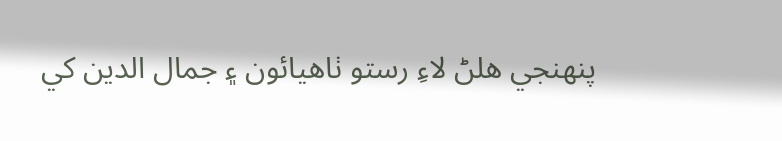پنهنجي هلڻ لاءِ رستو ٺاهيائون ۽ جمال الدين کي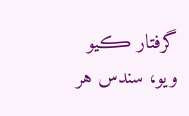گرفتار ڪيو ويو، سندس هر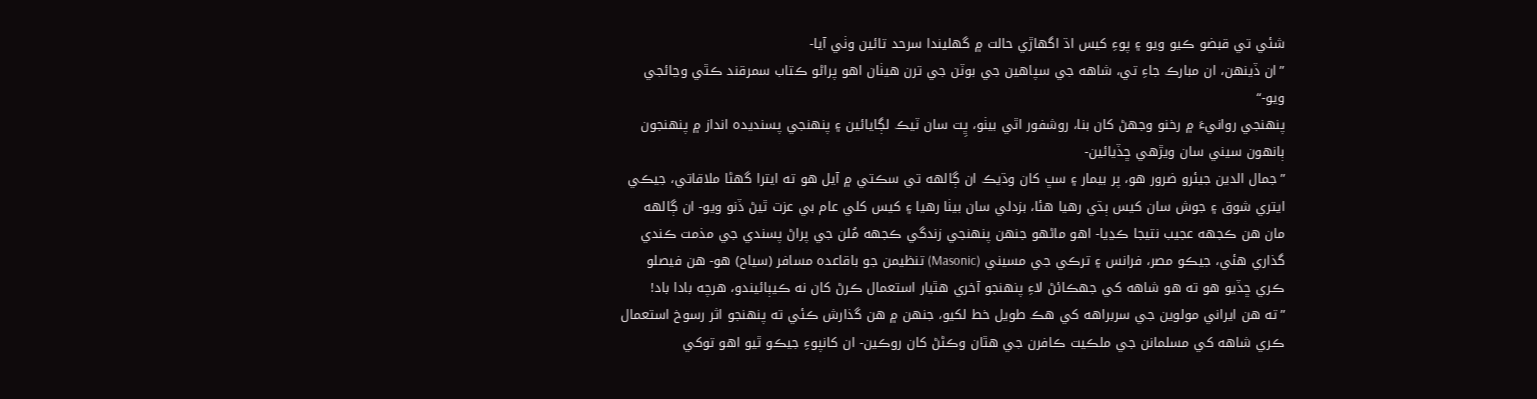شئي تي قبضو ڪيو ويو ۽ پوءِ کيس اڌ اگهاڙي حالت ۾ گهليندا سرحد تائين وٺي آيا-
”ان ڏينهن، ان مبارڪ جاءِ تي، شاهه جي سپاهين جي بوٽن جي ترن هيٺان اهو پراڻو ڪتاب سمرقند ڪٿي وڃائجي ويو-“
پنهنجي روانيءَ ۾ رخنو وجهڻ کان بنا، روشفور اٿي بيٺو، ڀِت سان ٽيڪ لڳايائين ۽ پنهنجي پسنديده انداز ۾ پنهنجون ٻانهون سيني سان ويڙهي ڇڏيائين-
”جمال الدين جيئرو ضرور هو، پر بيمار ۽ سڀ کان وڌيڪ ان ڳالهه تي سڪتي ۾ آيل هو ته ايترا گهڻا ملاقاتي، جيڪي ايتري شوق ۽ جوش سان کيس ٻڌي رهيا هئا، بزدلي سان بيٺا رهيا ۽ کيس کلي عام بي عزت ٿيڻ ڏنو ويو- ان ڳالهه مان هن ڪجهه عجيب نتيجا ڪڍيا- اهو ماڻهو جنهن پنهنجي زندگي ڪجهه مُلن جي پراڻ پسندي جي مذمت ڪندي گذاري هئي، جيڪو مصر، فرانس ۽ ترڪي جي مسيني (Masonic) تنظيمن جو باقاعده مسافر (سياح) هو- هن فيصلو ڪري ڇڏيو هو ته هو شاهه کي جهڪائڻ لاءِ پنهنجو آخري هٿيار استعمال ڪرڻ کان نه ڪيٻائيندو، هرچه بادا باد!
”ته هن ايراني مولوين جي سربراهه کي هڪ طويل خط لکيو، جنهن ۾ هن گذارش ڪئي ته پنهنجو اثر رسوخ استعمال ڪري شاهه کي مسلمانن جي ملڪيت ڪافرن جي هٿان وڪڻڻ کان روڪين- ان کانپوءِ جيڪو ٿيو اهو توکي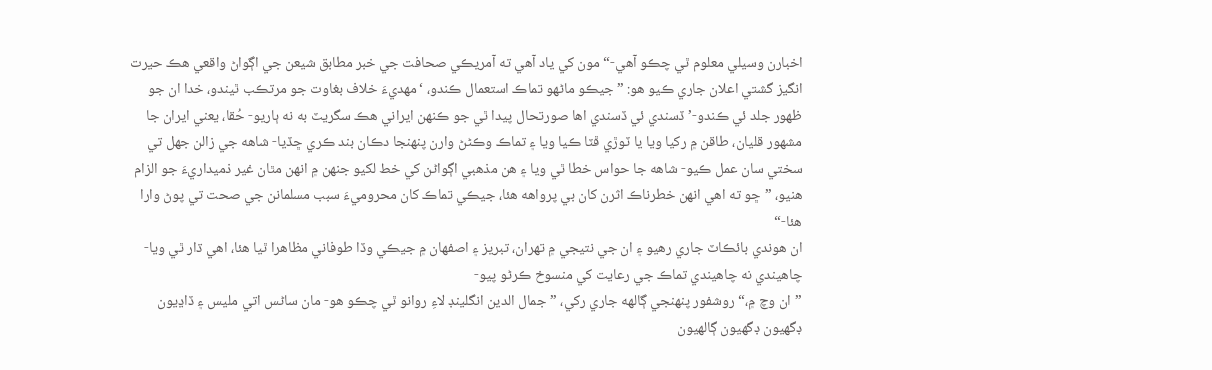اخبارن وسيلي معلوم ٿي چڪو آهي-“ مون کي ياد آهي ته آمريڪي صحافت جي خبر مطابق شيعن جي اڳواڻ واقعي هڪ حيرت انگيز گشتي اعلان جاري ڪيو هو: ”جيڪو ماڻهو تماڪ استعمال ڪندو، ‘مهديءَ خلاف بغاوت جو مرتڪب ٿيندو، خدا ان جو ظهور جلد ئي ڪندو-’ ڏسندي ئي ڏسندي اها صورتحال پيدا ٿي جو ڪنهن ايراني هڪ سگريٽ به نه ٻاريو- حُقا، يعني ايران جا مشهور قليان، طاقن ۾ رکيا ويا يا ٽوڙي ڦٽا ڪيا ويا ۽ تماڪ وڪڻڻ وارن پنهنجا دڪان بند ڪري ڇڏيا- شاهه جي زالن جهل تي سختي سان عمل ڪيو- شاهه جا حواس خطا ٿي ويا ۽ هن مذهبي اڳواڻن کي خط لکيو جنهن ۾ انهن مٿان غير ذميداريءَ جو الزام هنيو، ”ڇو ته اهي انهن خطرناڪ اثرن کان بي پرواهه هئا، جيڪي تماڪ کان محروميءَ سبب مسلمانن جي صحت تي پوڻ وارا هئا-“
ان هوندي بائڪاٽ جاري رهيو ۽ ان جي نتيجي ۾ تهران، تبريز ۽ اصفهان ۾ جيڪي وڏا طوفاني مظاهرا ٿيا هئا، اهي ڌار ٿي ويا- چاهيندي نه چاهيندي تماڪ جي رعايت کي منسوخ ڪرڻو پيو-
”ان وچ ۾،“ روشفور پنهنجي ڳالهه جاري رکي، ”جمال الدين انگلينڊ لاءِ روانو ٿي چڪو هو- مان ساڻس اتي مليس ۽ ڏاڍيون ڊگهيون ڊگهيون ڳالهيون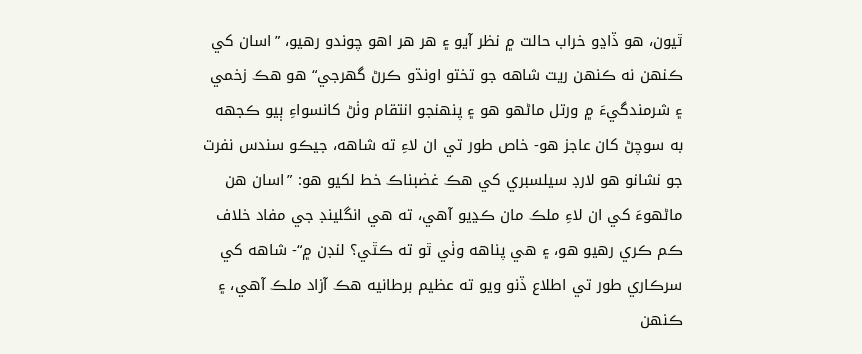ٿيون، هو ڏاڍو خراب حالت ۾ نظر آيو ۽ هر هر اهو چوندو رهيو، ”اسان کي ڪنهن نه ڪنهن ريت شاهه جو تختو اونڌو ڪرڻ گهرجي“ هو هڪ زخمي ۽ شرمندگيءَ ۾ ورتل ماڻهو هو ۽ پنهنجو انتقام وٺڻ کانسواءِ ٻيو ڪجهه به سوچڻ کان عاجز هو- خاص طور تي ان لاءِ ته شاهه، جيڪو سندس نفرت جو نشانو هو لارڊ سيلسبري کي هڪ غضبناڪ خط لکيو هو: ”اسان هن ماڻهوءَ کي ان لاءِ ملڪ مان ڪڍيو آهي، ته هي انگلينڊ جي مفاد خلاف ڪم ڪري رهيو هو، ۽ هي پناهه وٺي ٿو ته ڪٿي؟ لنڊن ۾“- شاهه کي سرڪاري طور تي اطلاع ڏنو ويو ته عظيم برطانيه هڪ آزاد ملڪ آهي، ۽ ڪنهن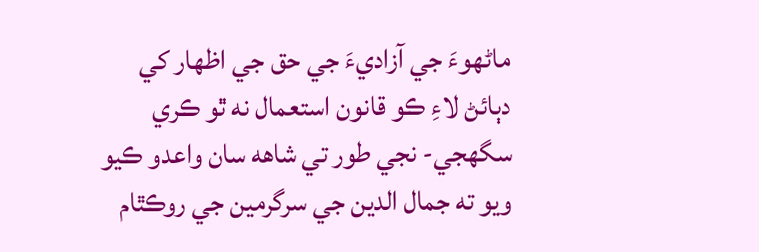ماڻهوءَ جي آزاديءَ جي حق جي اظهار کي دٻائڻ لاءِ ڪو قانون استعمال نه ٿو ڪري سگهجي- نجي طور تي شاهه سان واعدو ڪيو ويو ته جمال الدين جي سرگرمين جي روڪٿام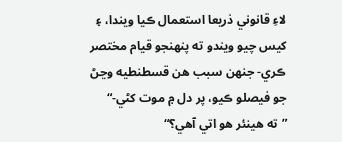لاءِ قانوني ذريعا استعمال ڪيا ويندا، ۽ کيس چيو ويندو ته پنهنجو قيام مختصر ڪري- جنهن سبب هن قسطنطيه وڃڻ جو فيصلو ڪيو، پر دل ۾ موت کڻي-“
”ته هينئر هو اتي آهي؟“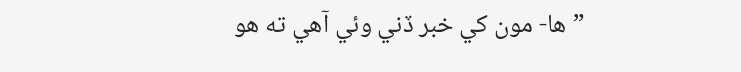”ها- مون کي خبر ڏني وئي آهي ته هو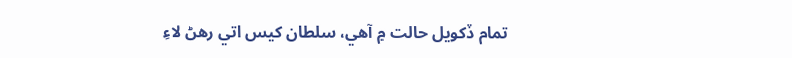تمام ڏکويل حالت ۾ آهي، سلطان کيس اتي رهڻ لاءِ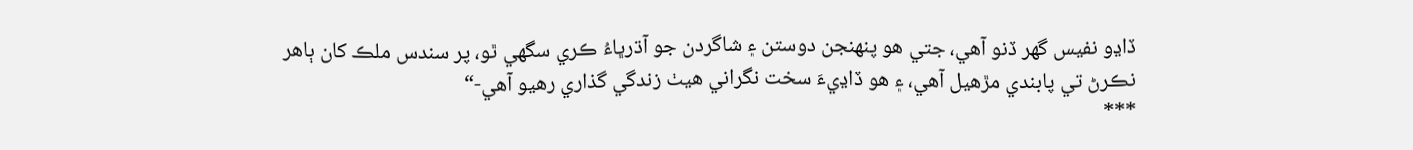ڏاڍو نفيس گهر ڏنو آهي، جتي هو پنهنجن دوستن ۽ شاگردن جو آڌرڀاءُ ڪري سگهي ٿو، پر سندس ملڪ کان ٻاهر نڪرڻ تي پابندي مڙهيل آهي، ۽ هو ڏاڍيءَ سخت نگراني هيٺ زندگي گذاري رهيو آهي-“
***